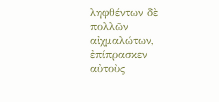ληφθέντων δὲ πολλῶν αἰχμαλώτων, ἐπίπρασκεν αὐτοὺς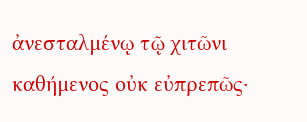ἀνεσταλμένῳ τῷ χιτῶνι καθήμενος οὐκ εὐπρεπῶς·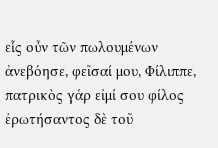εἷς οὖν τῶν πωλουμένων ἀνεβόησε, φεῖσαί μου, Φίλιππε, πατρικὸς γάρ εἰμί σου φίλος ἐρωτήσαντος δὲ τοῦ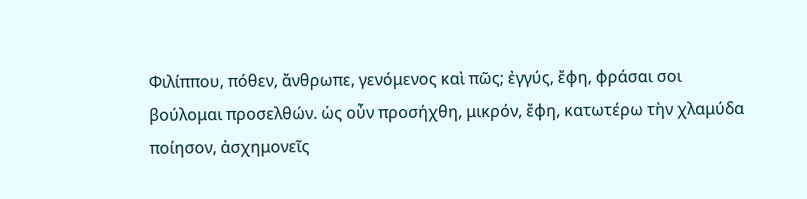Φιλίππου, πόθεν, ἄνθρωπε, γενόμενος καὶ πῶς; ἐγγύς, ἔφη, φράσαι σοι βούλομαι προσελθών. ὡς οὖν προσήχθη, μικρόν, ἔφη, κατωτέρω τὴν χλαμύδα ποίησον, ἀσχημονεῖς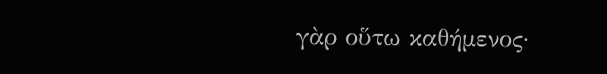γὰρ οὕτω καθήμενος·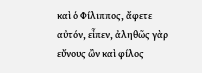καὶ ὁ Φίλιππος, ἄφετε αὐτόν, εἶπεν, ἀληθῶς γὰρ εὔνους ὢν καὶ φίλος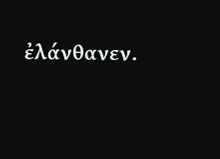ἐλάνθανεν.